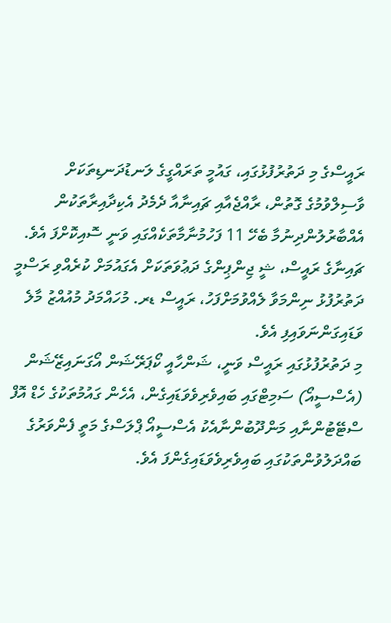ރައީސްގެ މި ދަތުރުފުޅުގައި، ގައުމީ ތަރައްގީގެ ލަނޑުދަނޑިތަކަށް ވާސިލްވުމުގެ ގޮތުން، ރާއްޖެއާއި ޗައިނާއާ ދެމެދު އެކިދާއިރާތަކުން އެއްބާރުލުންދިނުމާ ބެހޭ 11 ފަހުމުނާމާތަކެއްގައި ވަނީ ސޮއިކޮށްފަ އެވެ.
ޗައިނާގެ ރައީސް، ޝީ ޖިންޕިންގެ ދަޢުވަތަކަށް އެގައުމަށް ކުރެއްވި ރަސްމީ ދަތުރުފުޅު ނިންމަވާ ލެއްވުމަށްފަހު، ރައީސް ޑރ. މުހައްމަދު މުއުއްޒު މާލެ ވަޑައިގަންނަވައިފި އެވެ.
މި ދަތުރުފުޅުގައި ރައީސް ވަނީ، ޝަންހާއީ ކޯޕަރޭޝަން އޯގަނައިޒޭޝަން (އެސްސީއޯ) ސަމިޓްގައި ބައިވެރިވެވަޑައިގެން، އެހެން ގައުމުތަކުގެ ހެޑް އޮފް ސްޓޭޓުންނާއި މަންދޫބުންނާއެކު އެސްސީއޯ ޕްލަސްގެ މަތީ ފެންވަރުގެ ބައްދަލުވުންތަކުގައި ބައިވެރިވެވަޑައިގެންފަ އެވެ.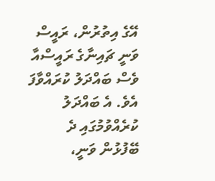އޭގެ އިތުރުން، ރައީސް ވަނީ ޗައިނާގެ ރައީސްއާ ވެސް ބައްދަލު ކުރައްވާފަ އެވެ. އެ ބައްދަލު ކުރެއްވުމުގައި ދެ ބޭފުޅުން ވަނީ،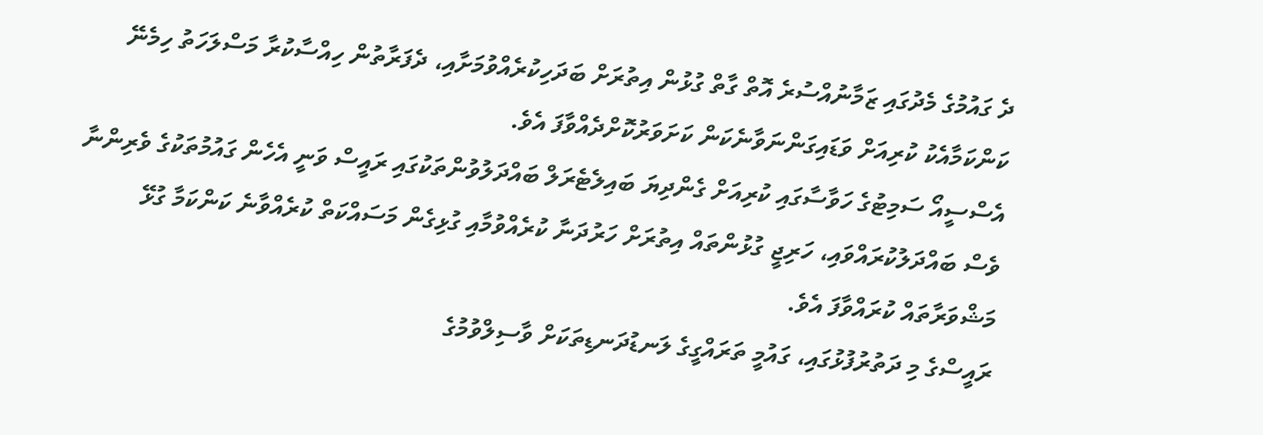ދެ ގައުމުގެ މެދުގައި ޒަމާނުއްސުރެ އޮތް ގާތް ގުޅުން އިތުރަށް ބަދަހިކުރެއްވުމަށާއި، ދެފަރާތުން ހިއްސާކުރާ މަސްލަހަތު ހިމެނޭ ކަންކަމާއެކު ކުރިއަށް ވަޑައިގަންނަވާނެކަން ކަށަވަރުކޮށްދެއްވާފަ އެވެ.
އެސްސީއޯ ސަމިޓުގެ ހަވާސާގައި ކުރިއަށް ގެންދިޔަ ބައިލެޓެރަލް ބައްދަލުވުންތަކުގައި ރައީސް ވަނީ އެހެން ގައުމުތަކުގެ ވެރިންނާ ވެސް ބައްދަލުކުރައްވައި، ހަރިޖީ ގުޅުންތައް އިތުރަށް ހަރުދަނާ ކުރެއްވުމާއި ގުޅިގެން މަސައްކަތް ކުރެއްވާނެ ކަންކަމާ ގުޅޭ މަޝްވަރާތައް ކުރައްވާފަ އެވެ.
ރައީސްގެ މި ދަތުރުފުޅުގައި، ގައުމީ ތަރައްގީގެ ލަނޑުދަނޑިތަކަށް ވާސިލްވުމުގެ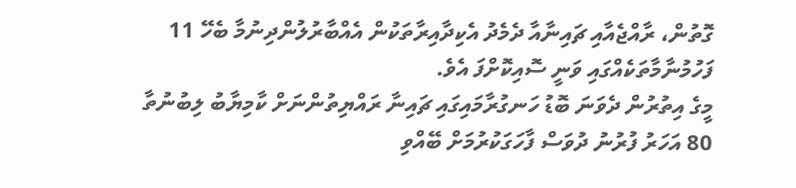ގޮތުން، ރާއްޖެއާއި ޗައިނާއާ ދެމެދު އެކިދާއިރާތަކުން އެއްބާރުލުންދިނުމާ ބެހޭ 11 ފަހުމުނާމާތަކެއްގައި ވަނީ ސޮއިކޮށްފަ އެވެ.
މީގެ އިތުރުން ދެވަނަ ބޮޑު ހަނގުރާމައިގައި ޗައިނާ ރައްޔިތުންނަށް ކާމިޔާބު ލިބުނުތާ 80 އަހަރު ފުރުނު ދުވަސް ފާހަގަކުރުމަށް ބޭއްވި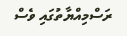ރަސްމިއްޔާތުގައި ވެސް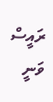ރައީސް ވަނީ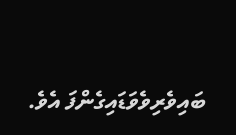ބައިވެރިވެވަޑައިގެންފަ އެވެ.